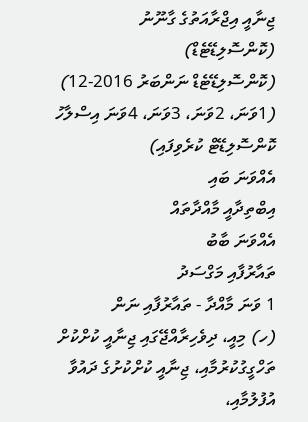ޖިނާއީ އިޖްރާއަތުގެ ގާނޫނު (ކޮންސޮލިޑޭޓެޑް)
(ކޮންސޮލިޑޭޓެޑް ނަންބަރު 2016-12)
(1ވަނަ، 2ވަނަ، 3ވަނަ، 4ވަނަ އިސްލާހު ކޮންސޮލިޑޭޓް ކުރެވިފައި)
އެއްވަނަ ބައި
އިބްތިދާއީ މާއްދާތައް
އެއްވަނަ ބާބު
ތައާރުފާއި މަގްސަދު
1 ވަނަ މާއްދާ - ތައާރުފާއި ނަން
(ހ) މިއީ، ދިވެހިރާއްޖޭގައި ޖިނާއީ ކުށްކުށް ތަހްގީގުކުރުމާއި، ޖިނާއީ ކުށްކުށުގެ ދައުވާ އުފުލުމާއި،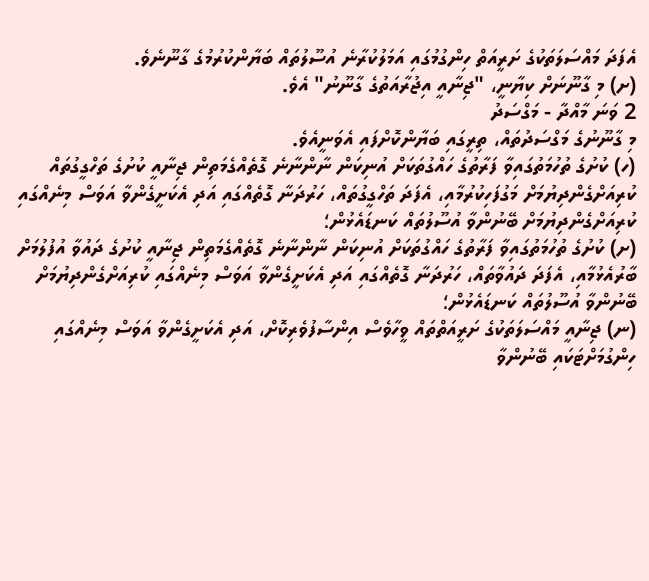އެފަދަ މައްސަލަތަކުގެ ށަރީއަތް ހިންގުމުގައި އަމަލުކުރާނެ އުސޫލުތައް ބަޔާންކުރުމުގެ ގާނޫނެވެ.
(ށ) މި ގާނޫނަށް ކިޔާނީ، "ޖިނާއީ އިޖުރާއަތުގެ ގާނޫނު" އެވެ.
2 ވަނަ މާއްދާ - މަގްސަދު
މި ގާނޫނުގެ މަގްސަދުތައް، ތިރީގައި ބަޔާންކޮށްފައި އެވަނީއެވެ.
(ހ) ކުށުގެ ތުހުމަތުގައިވާ ފަރާތުގެ ހައްގުތަކަށް އުނިކަން ނާންނާނެ ގޮތެއްގެމަތިން ޖިނާއީ ކުށުގެ ތަހްގީގުތައް ކުރިއަށްގެންދިޔުމަށް މަގުފަހިކުރުމާއި، އެފަދަ ތަހްގީގުތައް، ހަރުދަނާ ގޮތެއްގައި އަދި އެކަށީގެންވާ އަވަސް މިނެއްގައި ކުރިއަށްގެންދިޔުމަށް ބޭނުންވާ އުސޫލުތައް ކަނޑައެޅުން؛
(ށ) ކުށުގެ ތުހުމަތުގައިވާ ފަރާތުގެ ހައްގުތަކަށް އުނިކަން ނާންނާނެ ގޮތެއްގެމަތިން ޖިނާއީ ކުށުގެ ދައުވާ އުފުލުމަށް ބާރުއެޅުމާއި، އެފަދަ ދައުވާތައް، ހަރުދަނާ ގޮތެއްގައި އަދި އެކަށީގެންވާ އަވަސް މިނެއްގައި ކުރިއަށްގެންދިޔުމަށް ބޭނުންވާ އުސޫލުތައް ކަނޑައެޅުން؛
(ނ) ޖިނާއީ މައްސަލަތަކުގެ ށަރީއަތްތައް ވީހާވެސް އިންސާފުވެރިކޮށް، އަދި އެކަށީގެންވާ އަވަސް މިނެއްގައި ހިންގުމަށްޓަކައި ބޭނުންވާ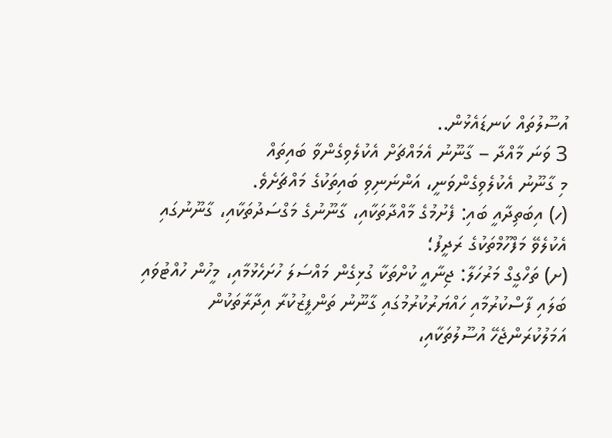އުސޫލުތައް ކަނޑައެޅުން..
3 ވަނަ މާއްދާ – ގާނޫނު އެމައްޗަށް އެކުލެވިގެންވާ ބައިތައް
މި ގާނޫނު އެކުލެވިގެންވަނީ، އަންނަނިވި ބައިތަކުގެ މައްޗަށެވެ.
(ހ) އިބަތިދާއީ ބައި: ފެށުމުގެ މާއްދާތަކާއި، ގާނޫނުގެ މަގްސަދުތަކާއި، ގާނޫނުގައި އެކުލެވޭ މަފްހޫމްތަކުގެ ރަދީފު؛
(ށ) ތަހްގީގް މަރުހަލާ: ޖިނާއީ ކުށްތަކާ ގުޅިގެން މައްސަލަ ހުށަހެޅުމާއި، މީހުން ހުއްޓުވައި ބަލައި ފާސްކުރުމާއި ހައްޔަރުކުރުމުގައި ގާނޫނު ތަންފީޒުކުރާ އިދާރާތަކުން އަމަލުކުރަންޖެހޭ އުސޫލުތަކާއި،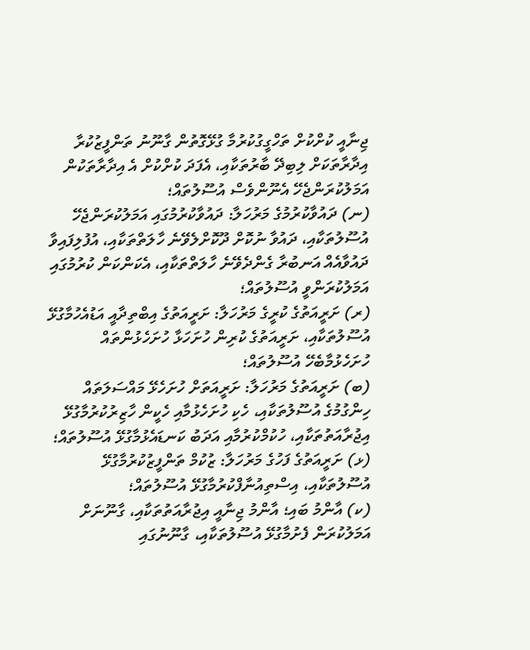ޖިނާއީ ކުށްކުށް ތަހްގީގުކުރުމާ ގުޅޭގޮތުން ގާނޫނު ތަންފީޒުކުރާ އިދާރާތަކަށް ލިބިދޭ ބާރުތަކާއި، އެފަދަ ކުށްކުށް އެ އިދާރާތަކުން އަމަލުކުރަންޖެހޭ އެނޫންވެސް އުސޫލުތައް؛
(ނ) ދައުވާކުރުމުގެ މަރުހަލާ: ދައުވާކުރުމުގައި އަމަލުކުރަންޖެހޭ އުސޫލުތަކާއި، ދައުވާ ނުކޮށް ދޫކޮށްލެވޭނެ ހާލަތްތަކާއި، އުފުލިފައިވާ ދައުވާއެއް އަނބުރާ ގެންދެވޭނެ ހާލަތްތަކާއި، އެކަންކަން ކުރުމުގައި އަމަލުކުރަންވީ އުސޫލުތައް؛
(ރ) ށަރީއަތުގެ ކުރީގެ މަރުހަލާ: ށަރީއަތުގެ އިބްތިދާއީ އަޑުއެހުމާގުޅޭ އުސޫލުތަކާއި، ށަރީއަތުގެ ކުރިން ހުށަހަޅާ ހުށަހެޅުންތައް ހުށަހެޅުމާބެހޭ އުސޫލުތައް؛
(ބ) ށަރީއަތުގެ މަރުހަލާ: ށަރީއަތަށް ހުށަހެޅޭ މައްސަލަތައް ހިންގުމުގެ އުސޫލުތަކާއި، ހެކި ހުށަހެޅުމާއި ހެކީން ހާޒިރުކުރުމާގުޅޭ އިޖުރާއަތުތަކާއި، ހުކުމްކުރުމާއި އަދަބު ކަނޑައެޅުމާގުޅޭ އުސޫލުތައް؛
(ޅ) ށަރީއަތުގެ ފަހުގެ މަރުހަލާ: ޒުކުމް ތަންފީޒުކުރުމާގުޅޭ އުސޫލުތަކާއި، އިސްތިއުނާފްކުރުމާގުޅޭ އުސޫލުތައް؛
(ކ) އާންމު ބައި؛ އާންމު ޖިނާއީ އިޖުރާއަތުތަކާއި، ގާނޫނަށް އަމަލުކުރަން ފެށުމާގުޅޭ އުސޫލުތަކާއި، ގާނޫނުގައި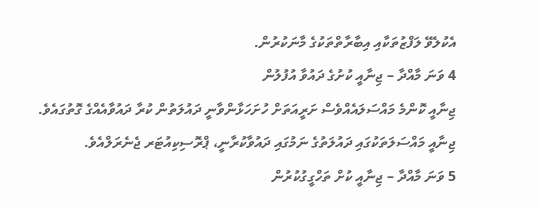އެކުލެވޭ ލަފްޒުތަކާއި އިބާރާތްތަކުގެ މާނަކުރުން.
4 ވަނަ މާއްދާ – ޖިނާއީ ކުށުގެ ދައުވާ އުފުލުން
ޖިނާއީ ކޮންމެ މައްސަލައެއްވެސް ށަރީއަތަށް ހުށަހަޅާންވާނީ ދައުލަތުން ކުރާ ދައުވާއެއްގެ ގޮތުގައެވެ. ޖިނާއީ މައްސަލަތަކުގައި ދައުލަތުގެ ނަމުގައި ދައުވާކުރާނީ، ޕްރޮސިކިއުޓަރ ޖެނެރަލްއެވެ.
5 ވަނަ މާއްދާ – ޖިނާއީ ކުށް ތަހްގީގުކުރުން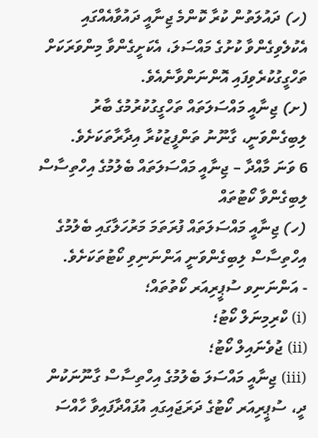(ހ) ދައުލަތުން ކުރާ ކޮންމެ ޖިނާއީ ދައުވާއެއްގައި އެކުލެވިގެންވާ ކުށުގެ މައްސަލަ، އެކަށީގެންވާ މިންވަރަކަށް ތަހްގީގުކުރެވިފައި އޮންނަންވާނެއެވެ.
(ށ) ޖިނާއީ މައްސަލަތައް ތަހްގީގުކުރުމުގެ ބާރު ލިބިގެންވަނީ، ގާނޫނު ތަންފީޒުކުރާ އިދާރާތަކަށެވެ.
6 ވަނަ މާއްދާ – ޖިނާއީ މައްސަލަތައް ބެލުމުގެ އިހްތިސާސް ލިބިގެންވާ ކޯޓުތައް
(ހ) ޖިނާއީ މައްސަލަތައް ފުރަތަމަ މަރުހަލާގައި ބެލުމުގެ އިހްތިސާސް ލިބިގެންވަނީ އަންނަނިވި ކޯޓުތަކަށެވެ.
- އަންނަނިވ ސުޕީރިއަރ ކޯތުތައް؛
(i) ކްރިމިނަލް ކޯޓު؛
(ii) ޖުވެނައިލް ކޯޓު؛
(iii) ޖިނާއީ މައްސަލަ ބެލުމުގެ އިހްތިސާސް ގާނޫނަކުން ދީ، ސުޕީރިއަރ ކޯޓުގެ ދަރަޖައިގައި އުފައްދާފައިވާ ހާއްސަ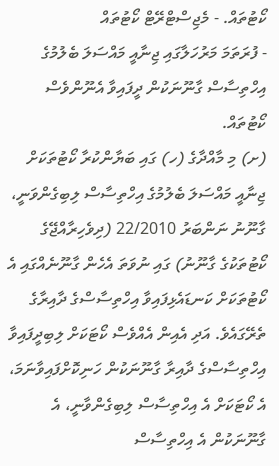ކޯޓުތައް. - މެޖިސްޓްރޭޓް ކޯޓުތައް
- ފުރަތަމަ މަރުހަލާގައި ޖިނާއީ މައްސަލަ ބެލުމުގެ އިހްތިސާސް ގާނޫނަކުން ދީފައިވާ އެނޫންވެސް ކޯޓުތައް.
(ށ) މި މާއްދާގެ (ހ) ގައި ބަޔާންކުރާ ކޯޓުތަކަށް ޖިނާއީ މައްސަލަ ބެލުމުގެ އިހްތިސާސް ލިބިގެންވަނީ، ގާނޫނު ނަންބަރު 22/2010 (ދިވެހިރާއްޖޭގެ ކޯޓުތަކުގެ ގާނޫނު) ގައި ނުވަތަ އެހެން ގާނޫނެއްގައި އެ ކޯޓުތަކަށް ކަނޑައެޅިފައިވާ އިހްތިސާސްގެ ދާއިރާގެ ތެރޭގައެވެ. އަދި އެއިން އެއްވެސް ކޯޓަކަށް ލިބިދީފައިވާ އިހްތިސާސްގެ ދާއިރާ ގާނޫނަކުން ހަނިކޮށްފައިވާނަމަ، އެ ކޯޓަކަށް އެ އިހްތިސާސް ލިބިގެންވާނީ، އެ ގާނޫނަކުން އެ އިހްތިސާސް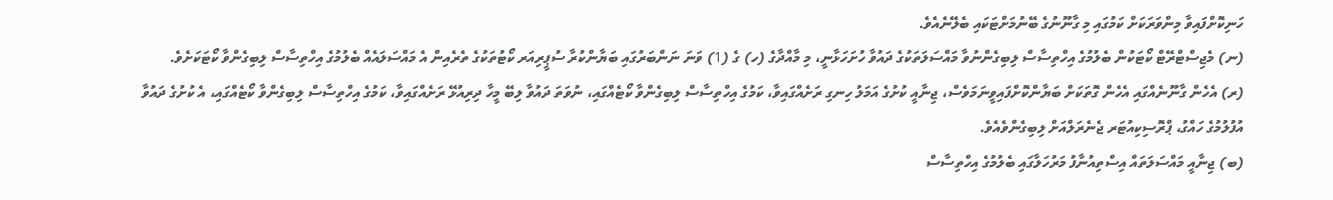ހަނިކޮށްފައިވާ މިންވަރަކަށް ކަމުގައި މި ގާނޫނުގެ ބޭނުމަށްޓަކައި ބެލޭނެއެވެ.
(ނ) މެޖިސްޓްރޭޓް ކޯޓަކުން ބެލުމުގެ އިހްތިސާސް ލިބިގެންނުވާ މައްސަލަތަކުގެ ދައުވާ ހުށަހަޅާނީ، މި މާއްދާގެ (ހ) ގެ (1) ވަނަ ނަންބަރުގައި ބަޔާންކުރާ ސުޕީރިއަރ ކޯޓުތަކުގެ ތެރެއިން އެ މައްސަލައެއް ބެލުމުގެ އިހްތިސާސް ލިބިގެންވާ ކޯޓަކަށެވެ.
(ރ) އެހެން ގާނޫނެއްގައި އެހެން ގޮތަކަށް ބަޔާންކޮށްފައިވީނަމަވެސް، ޖިނާއީ ކުށުގެ އަމަލު ހިނގި ރަށެއްގައިވާ، ކަމުގެ އިހްތިސާސް ލިބިގެންވާ ކޯޓެއްގައި، ނުވަތަ ދައުވާ ލިބޭ މީހާ ދިރިއުޅޭ ރަށެއްގައިވާ، ކަމުގެ އިހްތިސާސް ލިބިގެންވާ ކޯޓެއްގައި، އެ ކުށުގެ ދައުވާ އުފުލުމުގެ ހައްގު، ޕްރޮސިކިއުޓަރ ޖެނެރަލްއަށް ލިބިގެންވެއެވެ.
(ބ) ޖިނާއީ މައްސަލަތައް އިސްތިއުނާފު މަރުހަލާގައި ބެލުމުގެ އިހްތިސާސް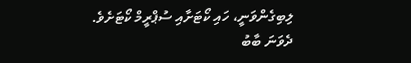ލިބިގެންވަނީ، ހައި ކޯޓަށާއި ސުޕްރީމް ކޯޓަށެވެ.
ދެވަނަ ބާބު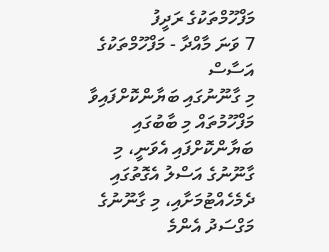މަފްހޫމްތަކުގެ ރަދީފު
7 ވަނަ މާއްދާ - މަފްހޫމްތަކުގެ އަސާސް
މި ގާނޫނުގައި ބަޔާންކޮށްފައިވާ މަފްހޫމުތައް މި ބާބުގައި ބަޔާންކޮށްފައި އެވަނީ، މި ގާނޫނުގެ އަސްލު އެގޮތުގައި ދެމެހެއްޓުމަށާއި، މި ގާނޫނުގެ މަގްސަދު އެންމެ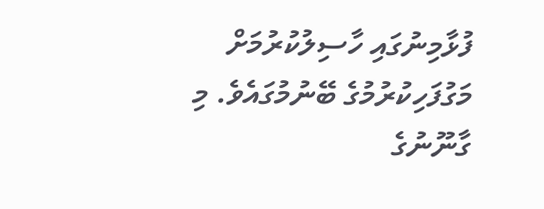ފުޅާމިނުގައި ހާސިލުކުރުމަށް މަގުފަހިކުރުމުގެ ބޭނުމުގައެވެ. މި ގާނޫނުގެ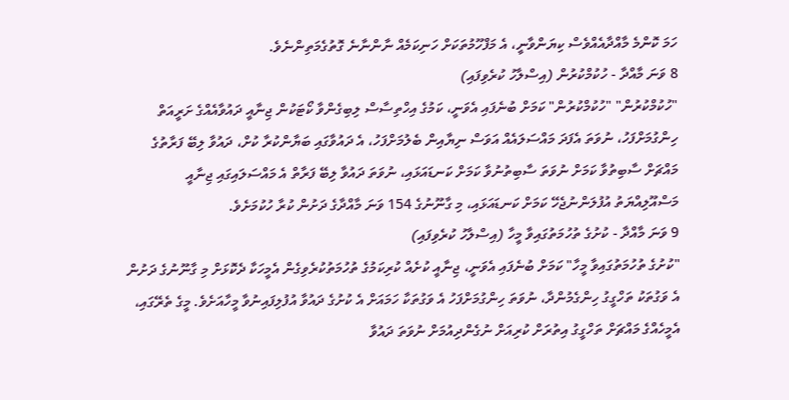ހަމަ ކޮންމެ މާއްދާއެއްވެސް ކިޔަންވާނީ، އެ މަފްހޫމުތަކަށް ހަނިކަމެއް ނާންނާނެ ގޮތުގެމަތިންނެވެ.
8 ވަނަ މާއްދާ - ހުކުމްކުރުން (އިސްލާހު ކުރެވިފައި)
"ހުކުމްކުރުން" "ހުކުމްކުރުން" ކަމަށް ބުނެފައި އެވަނީ، ކަމުގެ އިހްތިސާސް ލިބިގެންވާ ކޯޓަކުން ޖިނާއީ ދައުވާއެއްގެ ށަރީއަތް ހިންގުމަށްފަހު، ނުވަތަ އެފަދަ މައްސަލައެއް އަވަސް ނިޔާއިން ބެލުމަށްފަހު، އެ ދައުވާގައި ބަޔާންކުރާ ކުށް، ދައުވާ ލިބޭ ފަރާތުގެ މައްޗަށް ސާބިތުވާ ކަމަށް ނުވަތަ ސާބިތުނުވާ ކަމަށް ކަނޑައަޅައި، ނުވަތަ ދައުވާ ލިބޭ ފަރާތް އެ މައްސަލައިގައި ޖިނާއީ މަސްއޫލިއްޔަތު އުފުލަންނުޖެހޭ ކަމަށް ކަނޑައަޅައި، މި ގާނޫނުގެ 154 ވަނަ މާއްދާގެ ދަށުން ކުރާ ހުކުމަށެވެ.
9 ވަނަ މާއްދާ - ކުށުގެ ތުހުމަތުގައިވާ މީހާ (އިސްލާހު ކުރެވިފައި)
"ކުށުގެ ތުހުމަތުގައިވާ މީހާ" ކަމަށް ބުނެފައި އެވަނީ، ޖިނާއީ ކުށެއް ކުރިކަމުގެ ތުހުމަތުކުރެވިގެން އެމީހަކާ ދެކޮޅަށް މި ގާނޫނުގެ ދަށުން އެ ވަގުތަކު ތަހްގީގު ހިންގެމުންދާ، ނުވަތަ ހިންގުމަށްފަހު އެ ވަގުތަކާ ހަމައަށް އެ ކުށުގެ ދައުވާ އުފުލިފައިނުވާ މީހާއަށެވެ. މީގެ ތެރޭގައި، އެމީހެއްގެ މައްޗަށް ތަހްގީގު އިތުރަށް ކުރިއަށް ނުގެންދިއުމަށް ނުވަތަ ދައުވާ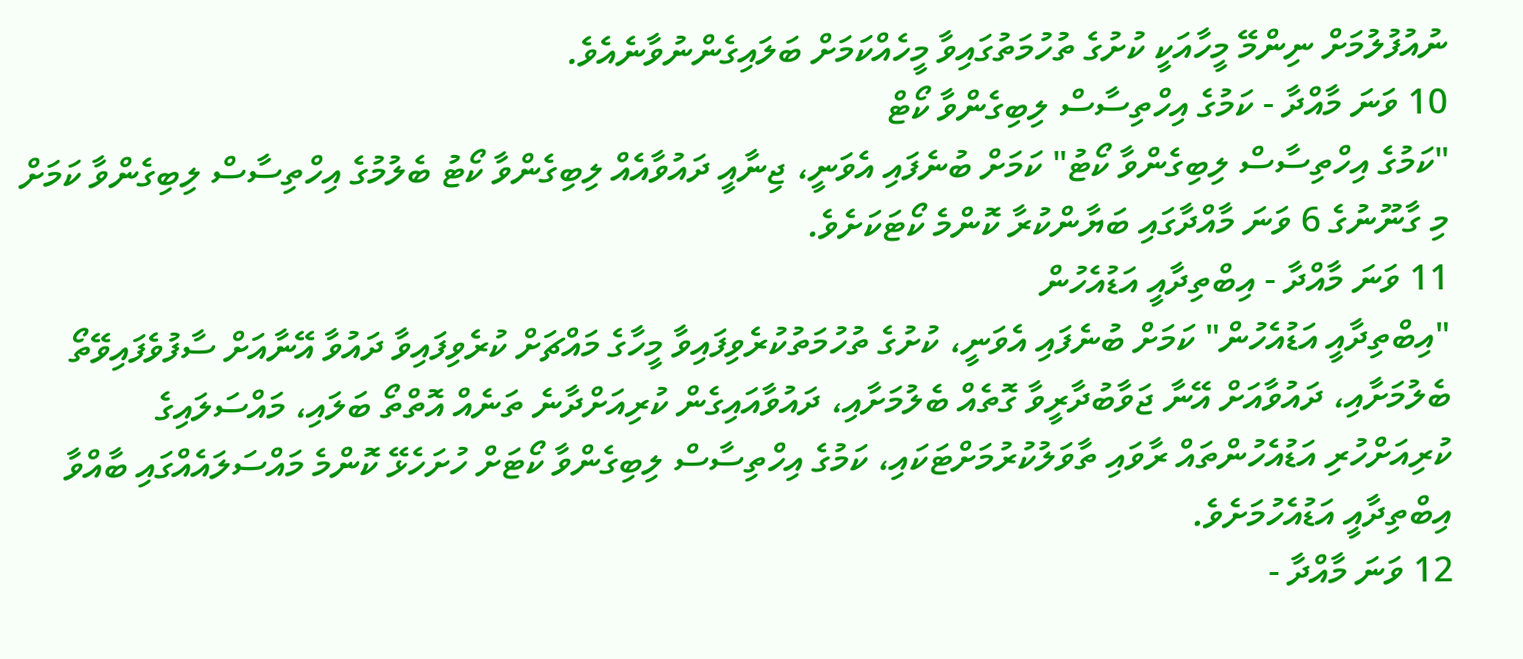ނުއުފުލުމަށް ނިންމޭ މީހާއަކީ ކުށުގެ ތުހުމަތުގައިވާ މީހެއްކަމަށް ބަލައިގެންނުވާނެއެވެ.
10 ވަނަ މާއްދާ - ކަމުގެ އިހްތިސާސް ލިބިގެންވާ ކޯޓް
"ކަމުގެ އިހްތިސާސް ލިބިގެންވާ ކޯޓު" ކަމަށް ބުނެފައި އެވަނީ، ޖިނާއީ ދައުވާއެއް ލިބިގެންވާ ކޯޓު ބެލުމުގެ އިހްތިސާސް ލިބިގެންވާ ކަމަށް މި ގާނޫނުގެ 6 ވަނަ މާއްދާގައި ބަޔާންކުރާ ކޮންމެ ކޯޓަކަށެވެ.
11 ވަނަ މާއްދާ - އިބްތިދާއީ އަޑުއެހުން
"އިބްތިދާއީ އަޑުއެހުން" ކަމަށް ބުނެފައި އެވަނީ، ކުށުގެ ތުހުމަތުކުރެވިފައިވާ މީހާގެ މައްޗަށް ކުރެވިފައިވާ ދައުވާ އޭނާއަށް ސާފުވެފައިވޭތޯ ބެލުމަށާއި، ދައުވާއަށް އޭނާ ޖަވާބުދާރީވާ ގޮތެއް ބެލުމަށާއި، ދައުވާއައިގެން ކުރިއަށްދާނެ ތަނެއް އޮތްތޯ ބަލައި، މައްސަލައިގެ ކުރިއަށްހުރި އަޑުއެހުންތައް ރާވައި ތާވަލުކުރުމަށްޓަކައި، ކަމުގެ އިހްތިސާސް ލިބިގެންވާ ކޯޓަށް ހުށަހެޅޭ ކޮންމެ މައްސަލައެއްގައި ބާއްވާ އިބްތިދާއީ އަޑުއެހުމަށެވެ.
12 ވަނަ މާއްދާ -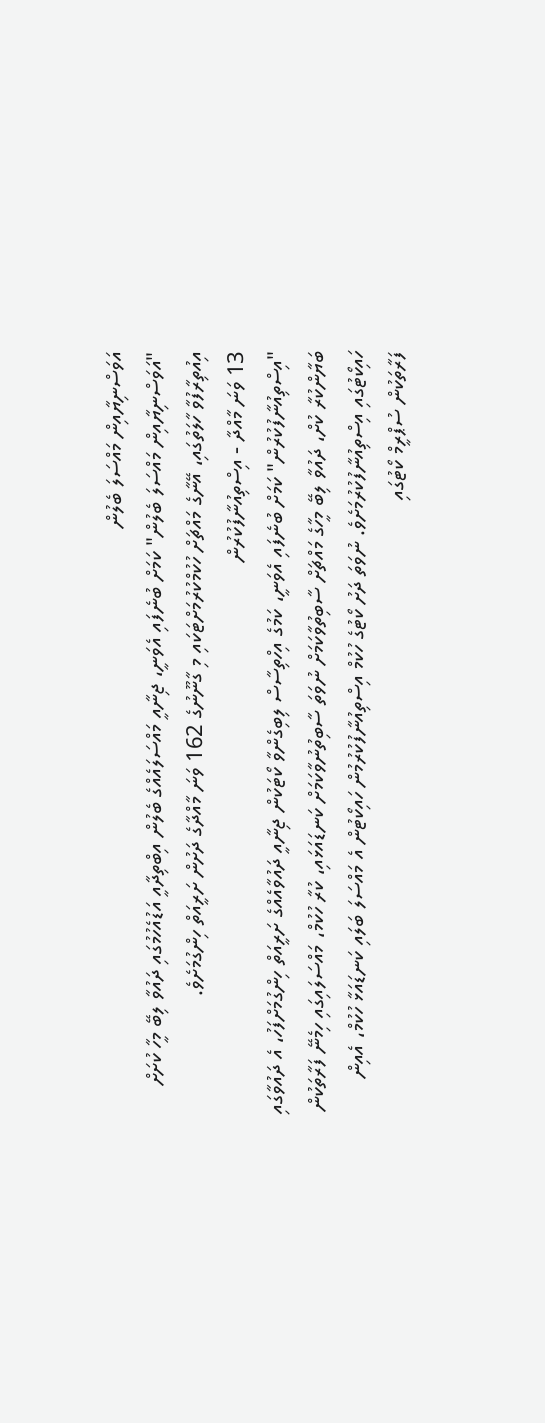އަވަސްނިޔާއިން މައްސަލަ ބެލުން
"އަވަސްނިޔާއިން މައްސަލަ ބެލުން" ކަމަށް ބުނެފައި އެވަނީ، ޖިނާއީ މައްސަލައެއްގެ ބެލުން އިބްތިދާއީ އަޑުއެހުމުގައި ދައުވާ ލިބޭ މީހާ ކުށަށް އިއުތިރާފުވާ ހާލަތުގައި، އޭނާގެ މައްޗަށް ހުކުމްކުރުމަށްޓަކައި މި ގާނޫނުގެ 162 ވަނަ މާއްދާގެ ދަށުން ށަރީއަތް ހިންގުމަށެވެ.
13 ވަނަ މާއްދާ - އިސްތިއުނާފުކުރުން
"އިސްތިއުނާފުކުރުން" ކަމަށް ބުނެފައި އެވަނީ، ކަމުގެ އިހްތިސާސް ލިބިގެންވާ ކޯޓަކުން ޖިނާއީ ދައުވާއެއްގެ ށަރީއަތް ހިންގުމަށްފަހު، އެ ދައުވާގައި ބަޔާންކުރާ ކުށް، ދައުވާ ލިބޭ މީހާގެ މައްޗަށް ސާބިތުވާކަމަށް ނުވަތަ ސާބިތުނުވާކަމަށް ކަނޑައަޅައި، ކުރާ ހުކުމް، މައްސަލައިގައި ހިމެނޭ ފަރާތަކުން ހައިކޯޓުގައި އިސްތިއުނާފުކުރުމަށެވެ. ނުވަތަ ދަށު ކޯޓުގެ ހުކުމް އިސްތިއުނާފުކުރުމުން ހައިކޯޓުން އެ މައްސަލަ ބަލައި ކަނޑައަޅާ ހުކުމް، އެއިން ފަރާތަކުން ސުޕްރީމް ކޯޓުގައި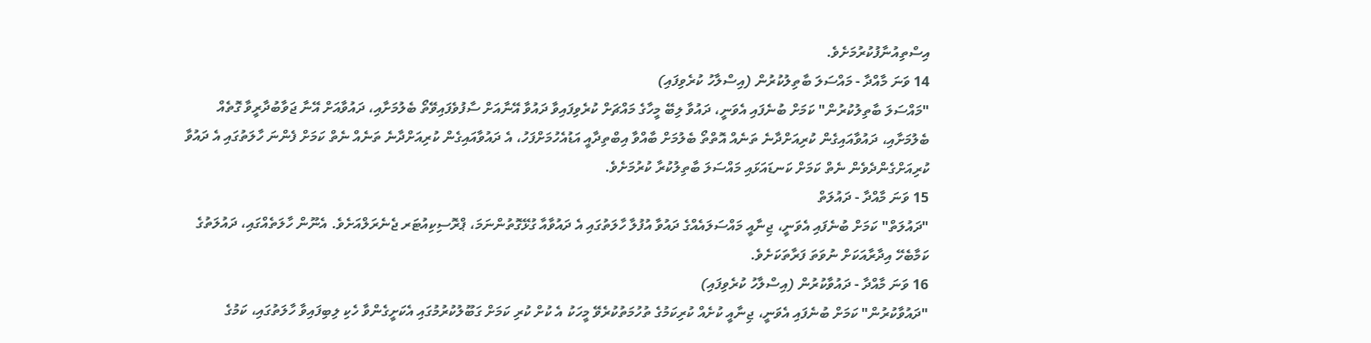އިސްތިއުނާފުކުރުމަށެވެ.
14 ވަނަ މާއްދާ - މައްސަލަ ބާތިލުކުރުން (އިސްލާހު ކުރެވިފައި)
"މައްސަލަ ބާތިލުކުރުން" ކަމަށް ބުނެފައި އެވަނީ، ދައުވާ ލިބޭ މީހާގެ މައްޗަށް ކުރެވިފައިވާ ދައުވާ އޭނާއަށް ސާފުވެފައިވޭތޯ ބެލުމަށާއި، ދައުވާއަށް އޭނާ ޖަވާބުދާރީވާ ގޮތެއް ބެލުމަށާއި، ދައުވާއައިގެން ކުރިއަށްދާނެ ތަނެއް އޮތްތޯ ބެލުމަށް ބާއްވާ އިބްތިދާއީ އަޑުއެހުމަށްފަހު، އެ ދައުވާއައިގެން ކުރިއަށްދާނެ ތަނެއް ނެތް ކަމަށް ފެންނަ ހާލަތުގައި އެ ދައުވާ ކުރިއަށްގެންދެވެން ނެތް ކަމަށް ކަނޑައަޅައި މައްސަލަ ބާތިލުކުރާ ކުރުމަށެވެ.
15 ވަނަ މާއްދާ - ދައުލަތް
"ދައުލަތް" ކަމަށް ބުނެފައި އެވަނީ، ޖިނާއީ މައްސަލައެއްގެ ދައުވާ އުފުލާ ހާލަތުގައި އެ ދައުވާއާ ގުޅޭގޮތުންނަމަ، ޕްރޮސިކިއުޓަރ ޖެނެރަލްއަށެވެ. އެނޫން ހާލަތެއްގައި، ދައުލަތުގެ ކަމާބެހޭ އިދާރާއަކަށް ނުވަތަ ފަރާތަކަށެވެ.
16 ވަނަ މާއްދާ - ދައުވާކުރުން (އިސްލާހު ކުރެވިފައި)
"ދައުވާކުރުން" ކަމަށް ބުނެފައި އެވަނީ، ޖިނާއީ ކުށެއް ކުރިކަމުގެ ތުހުމަތުކުރެވޭ މީހަކު އެ ކުށް ކުރި ކަމަށް ގަބޫލުކުރުމުގައި އެކަށީގެންވާ ހެކި ލިބިފައިވާ ހާލަތުގައި، ކަމުގެ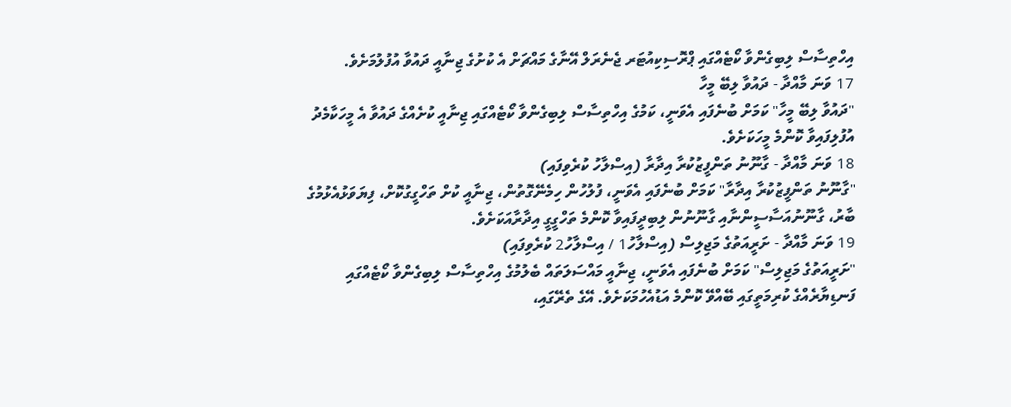އިހްތިސާސް ލިބިގެންވާ ކޯޓެއްގައި ޕްރޮސިކިއުޓަރ ޖެނެރަލް އޭނާގެ މައްޗަށް އެ ކުށުގެ ޖިނާއީ ދައުވާ އުފުލުމަށެވެ.
17 ވަނަ މާއްދާ - ދައުވާ ލިބޭ މީހާ
"ދައުވާ ލިބޭ މީހާ" ކަމަށް ބުނެފައި އެވަނީ، ކަމުގެ އިހްތިސާސް ލިބިގެންވާ ކޯޓެއްގައި ޖިނާއީ ކުށެއްގެ ދައުވާ އެ މީހަކާމެދު އުފުލިފައިވާ ކޮންމެ މީހަކަށެވެ.
18 ވަނަ މާއްދާ - ގާނޫނު ތަންފީޒުކުރާ އިދާރާ (އިސްލާހު ކުރެވިފައި)
"ގާނޫނު ތަންފީޒުކުރާ އިދާރާ" ކަމަށް ބުނެފައި އެވަނީ، ފުލުހުން ހިމެނޭގޮތުން، ޖިނާއީ ކުށް ތަހްގީގުކޮށް، ފިޔަވަޅުއެޅުމުގެ ބާރު، ގާނޫނުއަސާސީންނާއި ގާނޫނުން ލިބިދީފައިވާ ކޮންމެ ތަހްގީގީ އިދާރާއަކަށެވެ.
19 ވަނަ މާއްދާ - ށަރީއަތުގެ މަޖިލިސް (އިސްލާހު1 / އިސްލާހު2 ކުރެވިފައި)
"ށަރީއަތުގެ މަޖިލިސް" ކަމަށް ބުނެފައި އެވަނީ، ޖިނާއީ މައްސަލަތައް ބެލުމުގެ އިހްތިސާސް ލިބިގެންވާ ކޯޓެއްގައި ފަނޑިޔާރެއްގެ ކުރިމަތީގައި ބޭއްވޭ ކޮންމެ އަޑުއެހުމަކަށެވެ. އޭގެ ތެރޭގައި،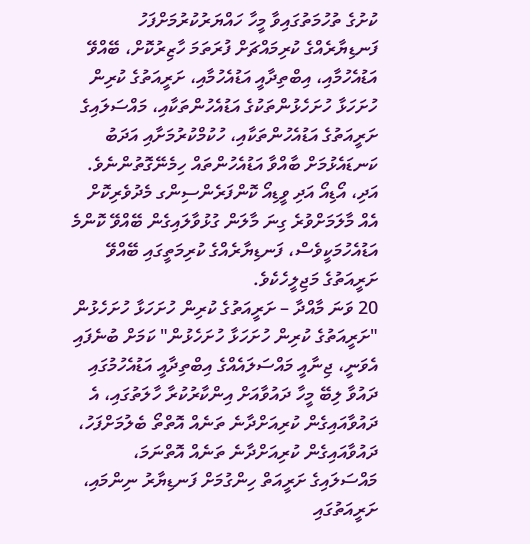ކުށުގެ ތުހުމަތުގައިވާ މީހާ ހައްޔަރުކުރުމަށްފަހު ފަނޑިޔާރެއްގެ ކުރިމައްޗަށް ފުރަތަމަ ހާޒިރުކޮށް، ބޭއްވޭ އަޑުއެހުމާއި، އިބްތިދާއީ އަޑުއެހުމާއި، ށަރީއަތުގެ ކުރިން ހުށަހަޅާ ހުށަހެޅުންތަކުގެ އަޑުއެހުންތަކާއި، މައްސަލައިގެ ށަރީއަތުގެ އަޑުއެހުންތަކާއި، ހުކުމްކުރުމަށާއި އަދަބު ކަނޑައެޅުމަށް ބާއްވާ އަޑުއެހުންތައް ހިމެނޭގޮތުންނެވެ. އަދި، އޯޑިއޯ އަދި ވީޑިއޯ ކޮންފަރެންސިންގ މެދުވެރިކޮށް އެއް މާލަމަށްވުރެ ގިނަ މާލަން ގުޅުވާލައިގެން ބޭއްވޭ ކޮންމެ އަޑުއެހުމަކީވެސް، ފަނޑިޔާރެއްގެ ކުރިމަތީގައި ބޭއްވޭ ށަރީއަތުގެ މަޖިލީހެކެވެ.
20 ވަނަ މާއްދާ – ށަރީއަތުގެ ކުރިން ހުށަހަޅާ ހުށަހެޅުން
"ށަރީއަތުގެ ކުރިން ހުށަހަޅާ ހުށަހެޅުން" ކަމަށް ބުނެފައި އެވަނީ، ޖިނާއީ މައްސަލައެއްގެ އިބްތިދާއީ އަޑުއެހުމުގައި ދައުވާ ލިބޭ މީހާ ދައުވާއަށް އިންކާރުކުރާ ހާލަތުގައި، އެ ދައުވާއައިގެން ކުރިއަށްދާނެ ތަނެއް އޮތްތޯ ބެލުމަށްފަހު، ދައުވާއައިގެން ކުރިއަށްދާނެ ތަނެއް އޮތްނަމަ، މައްސަލައިގެ ށަރީއަތް ހިންގުމަށް ފަނޑިޔާރު ނިންމައި، ށަރީއަތުގައި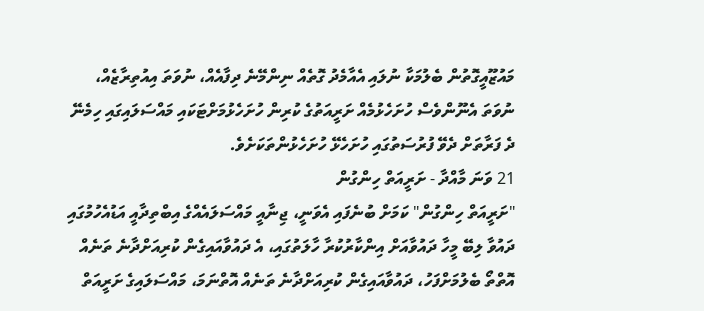މައުޒޫއީގޮތުން ބެލުމަކާ ނުލައި އެއާމެދު ގޮތެއް ނިންމޭނެ ދިފާއެއް، ނުވަތަ އިއުތިރާޒެއް، ނުވަތަ އެނޫންވެސް ހުށަހެޅުމެއް ށަރީއަތުގެ ކުރިން ހުށަހެޅުމަށްޓަކައި މައްސަލައިގައި ހިމެނޭ ދެ ފަރާތަށް ދެވޭ ފުރުސަތުގައި ހުށަހެޅޭ ހުށަހެޅުންތަކަށެވެ.
21 ވަނަ މާއްދާ - ށަރީއަތް ހިންގުން
"ށަރީއަތް ހިންގުން" ކަމަށް ބުނެފައި އެވަނީ، ޖިނާއީ މައްސަލައެއްގެ އިބްތިދާއީ އަޑުއެހުމުގައި ދައުވާ ލިބޭ މީހާ ދައުވާއަށް އިންކާރުކުރާ ހާލަތުގައި، އެ ދައުވާއައިގެން ކުރިއަށްދާނެ ތަނެއް އޮތްތޯ ބެލުމަށްފަހު، ދައުވާއައިގެން ކުރިއަށްދާނެ ތަނެއް އޮތްނަމަ، މައްސަލައިގެ ށަރީއަތް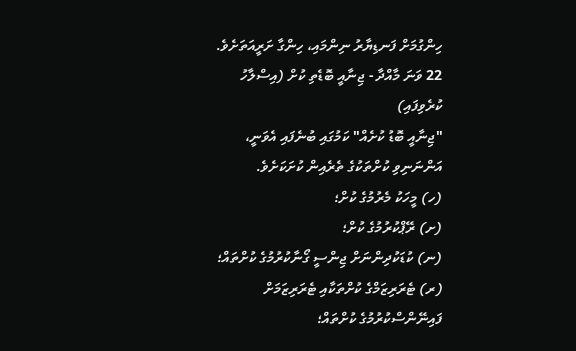ހިންގުމަށް ފަނޑިޔާރު ނިންމައި، ހިންގާ ށަރީއަތަށެވެ.
22 ވަނަ މާއްދާ - ޖިނާއީ ބޮޑެތި ކުށް (އިސްލާހު ކުރެވިފައި)
"ޖިނާއީ ބޮޑު ކުށެއް" ކަމުގައި ބުނެފައި އެވަނީ، އަންނަނިވި ކުށްތަކުގެ ތެރެއިން ކުށަކަށެވެ.
(ހ) މީހަކު މެރުމުގެ ކުށް؛
(ށ) ރޭޕްކުރުމުގެ ކުށް؛
(ނ) ކުޑަކުދިންނަށް ޖިންސީ ގޯނާކުރުމުގެ ކުށްތައް؛
(ރ) ޓެރަރިޒަމްގެ ކުށްތަކާއި ޓެރަރިޒަމަށް ފައިނޭންސްކުރުމުގެ ކުށްތައް؛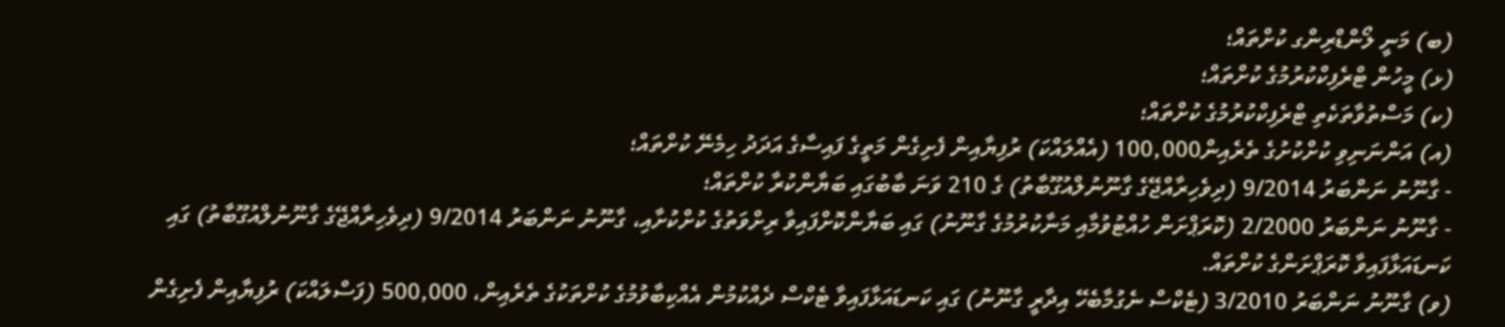(ބ) މަނީ ލޯންޑްރިންގ ކުށްތައް؛
(ޅ) މީހުން ޓްރެފިކްކުރުމުގެ ކުށްތައް؛
(ކ) މަސްތުވާތަކެތި ޓްރެފިކްކުރުމުގެ ކުށްތައް؛
(އ) އަންނަނިވި ކުށްކުށުގެ ތެރެއިން100,000 (އެއްލައްކަ) ރުފިޔާއިން ފެށިގެން މަތީގެ ފައިސާގެ އަދަދު ހިމެނޭ ކުށްތައް؛
- ގާނޫނު ނަންބަރު 9/2014 (ދިވެހިރާއްޖޭގެ ގާނޫނުލްއުގޫބާތު) ގެ 210 ވަނަ ބާބުގައި ބަޔާންކުރާ ކުށްތައް؛
- ގާނޫނު ނަންބަރު 2/2000 (ކޮރަޕްށަން ހުއްޓުވުމާއި މަނާކުރުމުގެ ގާނޫނު) ގައި ބަޔާންކޮށްފައިވާ ރިށްވަތުގެ ކުށްކުށާއި، ގާނޫނު ނަންބަރު 9/2014 (ދިވެހިރާއްޖޭގެ ގާނޫނުލްއުގޫބާތު) ގައި ކަނޑައަޅާފައިވާ ކޮރަޕްށަންގެ ކުށްތައް.
(ވ) ގާނޫނު ނަންބަރު 3/2010 (ޓެކްސް ނެގުމާބެހޭ އިދާރީ ގާނޫނު) ގައި ކަނޑައަޅާފައިވާ ޓެކްސް ދެއްކުމުން އެއްކިބާވުމުގެ ކުށްތަކުގެ ތެރެއިން، 500,000 (ފަސްލައްކަ) ރުފިޔާއިން ފެށިގެން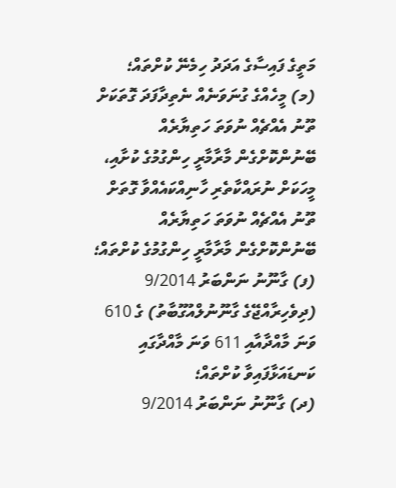މަތީގެ ފައިސާގެ އަދަދު ހިމެނޭ ކުށްތައް؛
(މ) މީހެއްގެ ގުނަވަނެއް ނެތިދާފަދަ ގޮތަކަށް ތޫނު އެއްޗެއް ނުވަތަ ހަތިޔާރެއް ބޭނުންކޮށްގެން މާރާމާރީ ހިންގުމުގެ ކުށާއި، މީހަކަށް ނުރައްކާތެރި ހާނިއްކައެއްވާ ގޮތަށް ތޫނު އެއްޗެއް ނުވަތަ ހަތިޔާރެއް ބޭނުންކޮށްގެން މާރާމާރީ ހިންގުމުގެ ކުށްތައް؛
(ފ) ގާނޫނު ނަންބަރު 9/2014 (ދިވެހިރާއްޖޭގެ ގާނޫނުލްއުގޫބާތު) ގެ 610 ވަނަ މާއްދާއާއި 611 ވަނަ މާއްދާގައި ކަނޑައަޅާފައިވާ ކުށްތައް؛
(ދ) ގާނޫނު ނަންބަރު 9/2014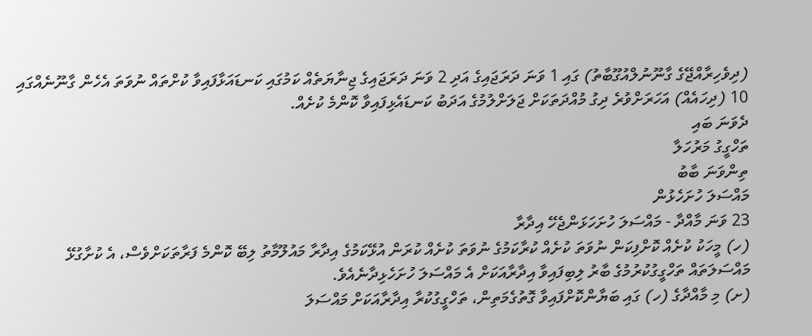(ދިވެހިރާއްޖޭގެ ގާނޫނުލްއުގޫބާތު) ގައި 1 ވަނަ ދަރަޖައިގެ އަދި 2 ވަނަ ދަރަޖައިގެ ޖިނާޔަތެއް ކަމުގައި ކަނޑައަޅާފައިވާ ކުށްތައް ނުވަތަ އެހެން ގާނޫނެއްގައި 10 (ދިހައެއް) އަހަރަށްވުރެ ދިގު މުއްދަތަކަށް ޖަލަށްލުމުގެ އަދަބު ކަނޑައެޅިފައިވާ ކޮންމެ ކުށެއް.
ދެވަނަ ބައި
ތަހްގީގު މަރުހަލާ
ތިންވަނަ ބާބު
މައްސަލަ ހުށަހެޅުން
23 ވަނަ މާއްދާ - މައްސަލަ ހުށަހަޅަންޖެހޭ އިދާރާ
(ހ) މީހަކު ކުށެއް ކޮށްފިކަން ނުވަތަ ކުށެއް ކުރާކަމުގެ ނުވަތަ ކުށެއް ކުރަން އުޅޭކަމުގެ އިދާރާ މައުލޫމާތު ލިބޭ ކޮންމެ ފަރާތަކަށްވެސް، އެ ކުށާގުޅޭ މައްސަލަތައް ތަހްގީގުކުރުމުގެ ބާރު ލިބިފައިވާ އިދާރާއަކަށް އެ މައްސަލަ ހުށަހެޅިދާނެއެވެ.
(ށ) މި މާއްދާގެ (ހ) ގައި ބަޔާންކޮށްފައިވާ ގޮތުގެމަތިން، ތަހްގީގުކުރާ އިދާރާއަކަށް މައްސަލަ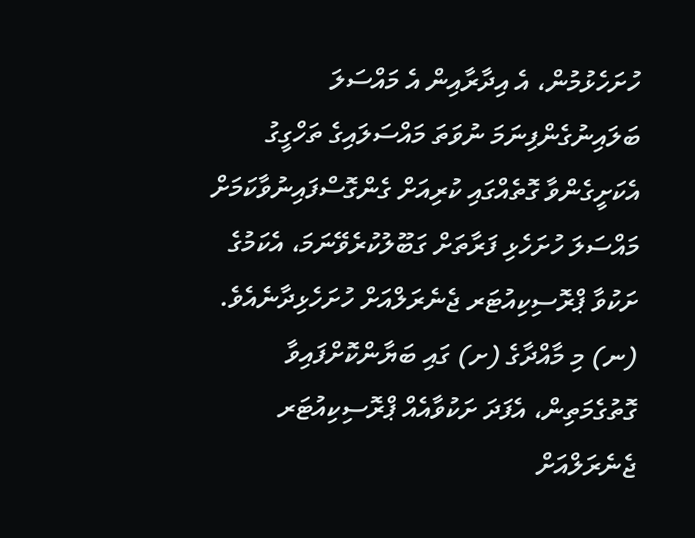ހުށަހެޅުމުން، އެ އިދާރާއިން އެ މައްސަލަ ބަލައިނުގެންފިނަމަ ނުވަތަ މައްސަލައިގެ ތަހްގީގު އެކަށީގެންވާ ގޮތެއްގައި ކުރިއަށް ގެންގޮސްފައިނުވާކަމަށް މައްސަލަ ހުށަހެޅި ފަރާތަށް ގަބޫލުކުރެވޭނަމަ، އެކަމުގެ ށަކުވާ ޕްރޮސިކިއުޓަރ ޖެނެރަލްއަށް ހުށަހެޅިދާނެއެވެ.
(ނ) މި މާއްދާގެ (ށ) ގައި ބަޔާންކޮށްފައިވާ ގޮތުގެމަތިން، އެފަދަ ށަކުވާއެއް ޕްރޮސިކިއުޓަރ ޖެނެރަލްއަށް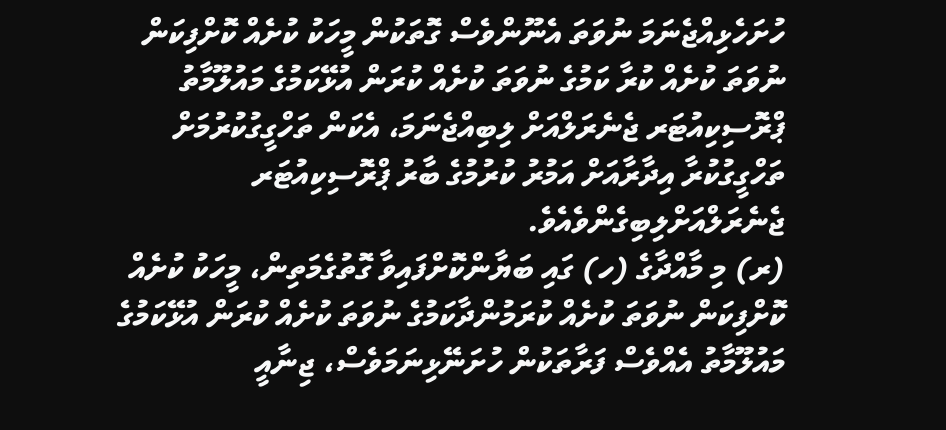ހުށަހެޅިއްޖެނަމަ ނުވަތަ އެނޫންވެސް ގޮތަކުން މީހަކު ކުށެއް ކޮށްފިކަން ނުވަތަ ކުށެއް ކުރާ ކަމުގެ ނުވަތަ ކުށެއް ކުރަން އުޅޭކަމުގެ މައުލޫމާތު ޕްރޮސިކިއުޓަރ ޖެނެރަލްއަށް ލިބިއްޖެނަމަ، އެކަން ތަހްގީގުކުރުމަށް ތަހްގީގުކުރާ އިދާރާއަށް އަމުރު ކުރުމުގެ ބާރު ޕްރޮސިކިއުޓަރ ޖެނެރަލްއަށްލިބިގެންވެއެވެ.
(ރ) މި މާއްދާގެ (ހ) ގައި ބަޔާންކޮށްފައިވާ ގޮތުގެމަތިން، މީހަކު ކުށެއް ކޮށްފިކަން ނުވަތަ ކުށެއް ކުރަމުންދާކަމުގެ ނުވަތަ ކުށެއް ކުރަން އުޅޭކަމުގެ މައުލޫމާތު އެއްވެސް ފަރާތަކުން ހުށަނޭޅިނަމަވެސް، ޖިނާއީ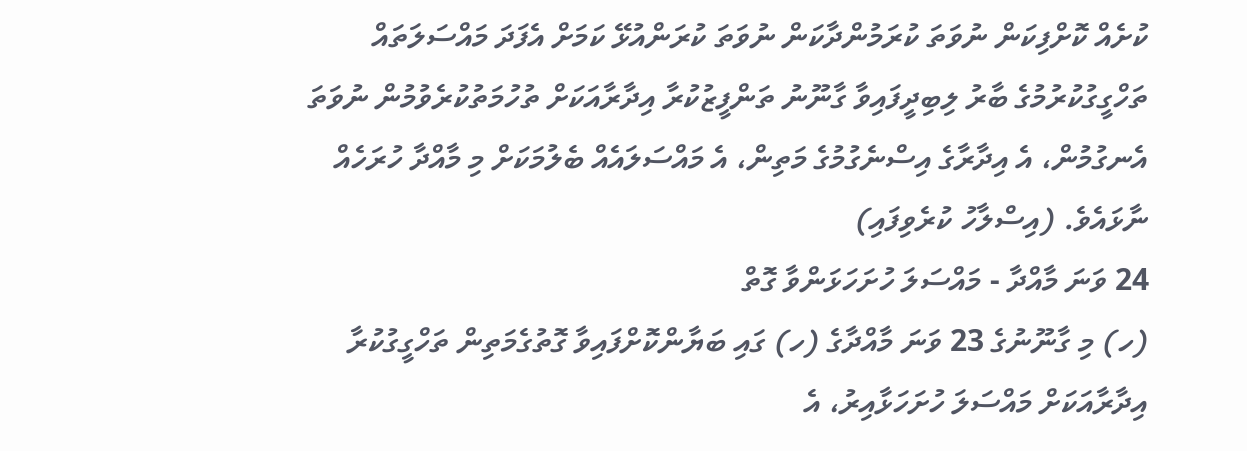ކުށެއް ކޮށްފިކަން ނުވަތަ ކުރަމުންދާކަން ނުވަތަ ކުރަންއުޅޭ ކަމަށް އެފަދަ މައްސަލަތައް ތަހްގީގުކުރުމުގެ ބާރު ލިބިދީފައިވާ ގާނޫނު ތަންފީޒުކުރާ އިދާރާއަކަށް ތުހުމަތުކުރެވުމުން ނުވަތަ އެނގުމުން، އެ އިދާރާގެ އިސްނެގުމުގެ މަތިން، އެ މައްސަލައެއް ބެލުމަކަށް މި މާއްދާ ހުރަހެއް ނާޅައެވެ. (އިސްލާހު ކުރެވިފައި)
24 ވަނަ މާއްދާ - މައްސަލަ ހުށަހަޅަންވާ ގޮތް
(ހ) މި ގާނޫނުގެ 23 ވަނަ މާއްދާގެ (ހ) ގައި ބަޔާންކޮށްފައިވާ ގޮތުގެމަތިން ތަހްގީގުކުރާ އިދާރާއަކަށް މައްސަލަ ހުށަހަޅާއިރު، އެ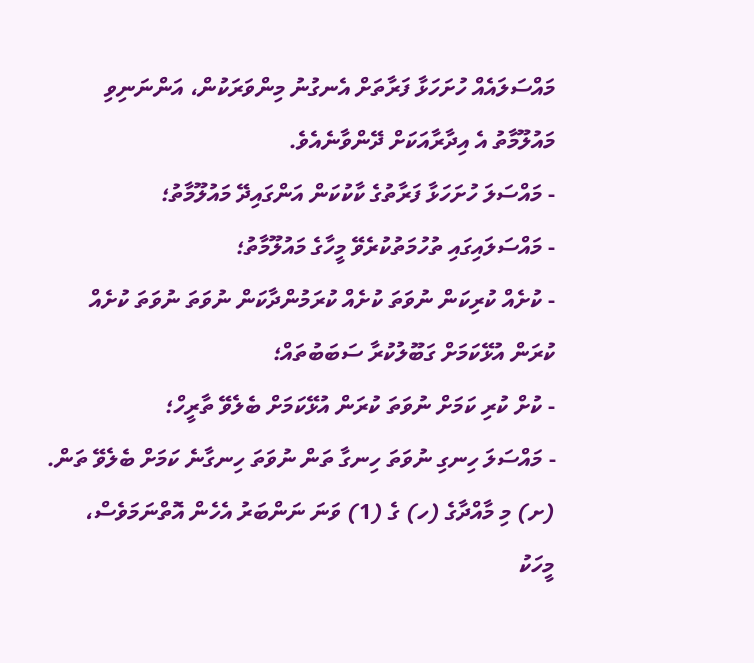މައްސަލައެއް ހުށަހަޅާ ފަރާތަށް އެނގުނު މިންވަރަކުން، އަންނަނިވި މައުލޫމާތު އެ އިދާރާއަކަށް ދޭންވާނެއެވެ.
- މައްސަލަ ހުށަހަޅާ ފަރާތުގެ ކާކުކަން އަންގައިދޭ މައުލޫމާތު؛
- މައްސަލައިގައި ތުހުމަތުކުރެވޭ މީހާގެ މައުލޫމާތު؛
- ކުށެއް ކުރިކަން ނުވަތަ ކުށެއް ކުރަމުންދާކަން ނުވަތަ ނުވަތަ ކުށެއް ކުރަން އުޅޭކަމަށް ގަބޫލުކުރާ ސަބަބުތައް؛
- ކުށް ކުރި ކަމަށް ނުވަތަ ކުރަން އުޅޭކަމަށް ބެލެވޭ ތާރީހް؛
- މައްސަލަ ހިނގި ނުވަތަ ހިނގާ ތަން ނުވަތަ ހިނގާނެ ކަމަށް ބެލެވޭ ތަން.
(ށ) މި މާއްދާގެ (ހ) ގެ (1) ވަނަ ނަންބަރު އެހެން އޮތްނަމަވެސް، މީހަކު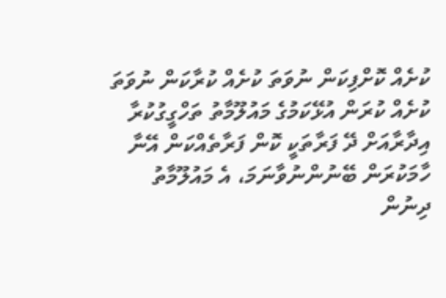ކުށެއް ކޮށްފިކަން ނުވަތަ ކުށެއް ކުރާކަން ނުވަތަ ކުށެއް ކުރަން އުޅޭކަމުގެ މައުލޫމާތު ތަހްގީގުކުރާ އިދާރާއަށް ދޭ ފަރާތަކީ ކޮން ފަރާތެއްކަން އޭނާ ހާމަކުރަން ބޭނުންނުވާނަމަ، އެ މައުލޫމާތު ދިނުން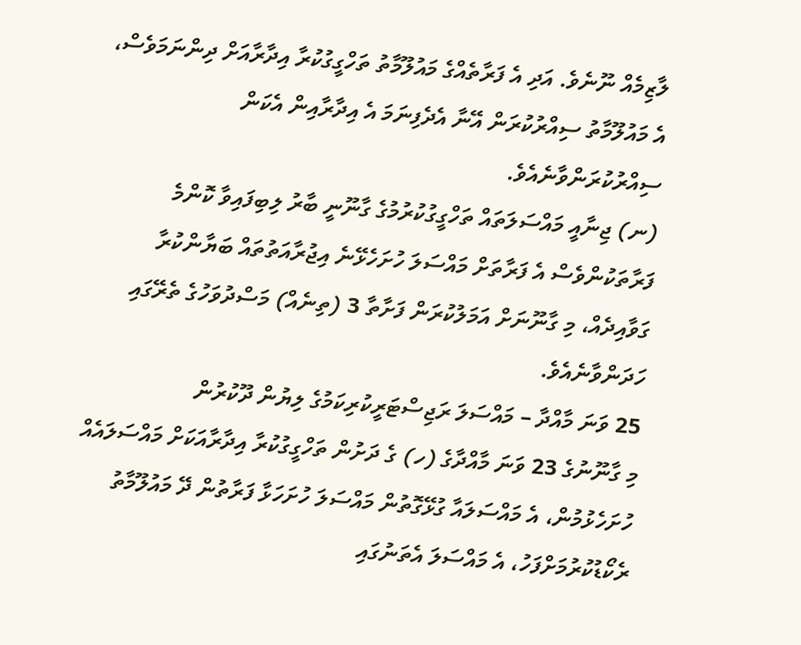ލާޒިމެއް ނޫނެވެ. އަދި އެ ފަރާތެއްގެ މައުލޫމާތު ތަހްގީގުކުރާ އިދާރާއަށް ދިންނަމަވެސް، އެ މައުލޫމާތު ސިއްރުކުރަން އޭނާ އެދެފިނަމަ އެ އިދާރާއިން އެކަން ސިއްރުކުރަންވާނެއެވެ.
(ނ) ޖިނާއީ މައްސަލަތައް ތަހްގީގުކުރުމުގެ ގާނޫނީ ބާރު ލިބިފައިވާ ކޮންމެ ފަރާތަކުންވެސް އެ ފަރާތަށް މައްސަލަ ހުށަހެޅޭނެ އިޖުރާއަތުތައް ބަޔާންކުރާ ގަވާއިދެއް، މި ގާނޫނަށް އަމަލުކުރަން ފަށާތާ 3 (ތިނެއް) މަސްދުވަހުގެ ތެރޭގައި ހަދަންވާނެއެވެ.
25 ވަނަ މާއްދާ – މައްސަލަ ރަޖިސްޓަރީކުރިކަމުގެ ލިޔުން ދޫކުރުން
މި ގާނޫނުގެ 23 ވަނަ މާއްދާގެ (ހ) ގެ ދަށުން ތަހްގީގުކުރާ އިދާރާއަކަށް މައްސަލައެއް ހުށަހެޅުމުން، އެ މައްސަލައާ ގުޅޭގޮތުން މައްސަލަ ހުށަހަޅާ ފަރާތުން ދޭ މައުލޫމާތު ރެކޯޑުކުރުމަށްފަހު، އެ މައްސަލަ އެތަނުގައި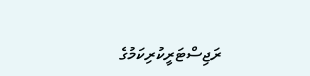ރަޖިސްޓަރީކުރިކަމުގެ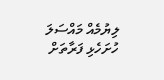ލިޔުމެއް މައްސަލަ ހުށަހެޅި ފަރާތަށް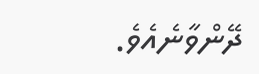ދޭންވާނެއެވެ.